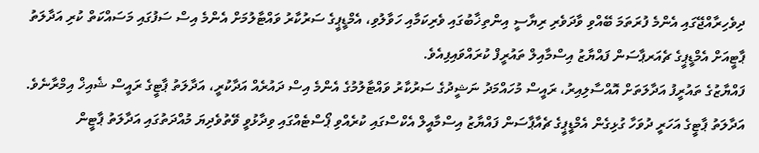ދިވެހިރާއްޖޭގައި އެންމެ ފުރަތަމަ ބޭއްވި ވާދަވެރި ރިޔާސީ އިންތިޚާބުގައި ވެރިކަމާއި ހަވާލުވި، އެމްޑީޕީގެ ސަރުކާރު ވައްޓާލުމަށް އެންމެ އިސް ސަފުގައި މަސައްކަތް ކުރި އަދާލަތު ޕާޓީއަށް އެމްޑީޕީގެ ޗެއަރޕާސަން ފައްޔާޒު އިސްމާއިލް ތައުރީފް ކުރައްވައިފިއެވެ.
ފައްޔާޒުގެ ތައުރީފު އަދާލަތަށް އޮއްސާލިއިރު، ރައީސް މުހައްމަދު ނަޝީދުގެ ސަރުކާރު ވައްޓާލުމުގެ އެންމެ އިސް ދައުރެއް އަދާކުރީ، އަދާލަތު ޕާޓީގެ ރައީސް ޝެއިޚް އިމްރާނެވެ.
އަދާލަތު ޕާޓީގެ އަހަރީ ދުވަހާ ގުޅިގެން އެމްޑީޕީގެ ޗެއާޕާސަން ފައްޔާޒު އިސްމާއީލް އެކްސްގައި ކުރެއްވި ޕޯސްޓެއްގައި ވިދާޅުވީ ވޭތުވެދިޔަ މުއްދަތުގައި އަދާލަތު ޕާޓީން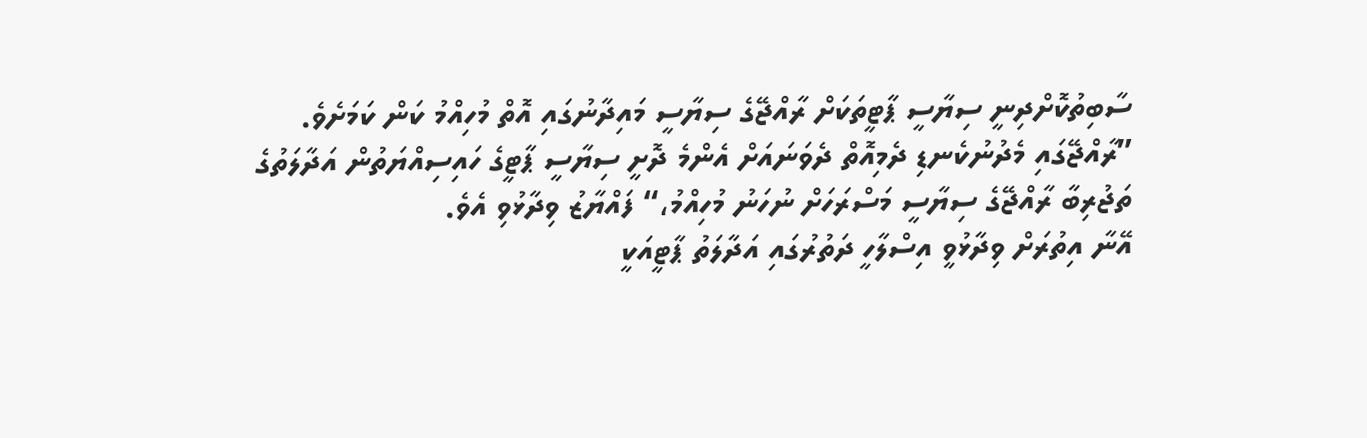ސާބިތުކޮށްދިނީ ސިޔާސީ ޕާޓީތަކަށް ރާއްޖޭގެ ސިޔާސީ މައިދާނުގައި އޮތް މުހިއްމު ކަން ކަމަށެވެ.
”ރާއްޖޭގައި މެދުނުކެނޑި ދެމިއޮތް ދެވަނައަށް އެންމެ ދޮށީ ސިޔާސީ ޕާޓީގެ ހައިސިއްޔަތުން އަދާލަތުގެ ތަޖުރިބާ ރާއްޖޭގެ ސިޔާސީ މަސްރަހަށް ނުހަނު މުހިއްމު،“ ފައްޔާޒު ވިދާޅުވި އެވެ.
އޭނާ އިތުރަށް ވިދާޅުވީ އިސްލާހީ ދަތުރުގައި އަދާލަތު ޕާޓީއަކީ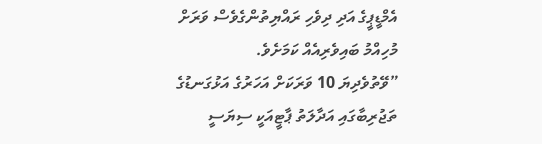އެމްޑީޕީގެ އަދި ދިވެހި ރައްޔިތުންގެވެސް ވަރަށް މުހިއްމު ބައިވެރިއެއް ކަމަށެވެ.
”ވޭތުވެދިޔަ 10 ވަރަކަށް އަހަރުގެ އަޅުގަނޑުގެ ތަޖުރިބާގައި އަދާލަތު ޕާޓީއަކީ ސިޔަސީ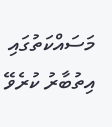މަސައްކަތުގައި އިތުބާރު ކުރެވޭ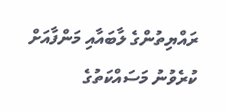ރައްޔިތުންގެ ލާބައާއި މަންފާއަށް ކުރެވުނު މަސައްކަތުގެ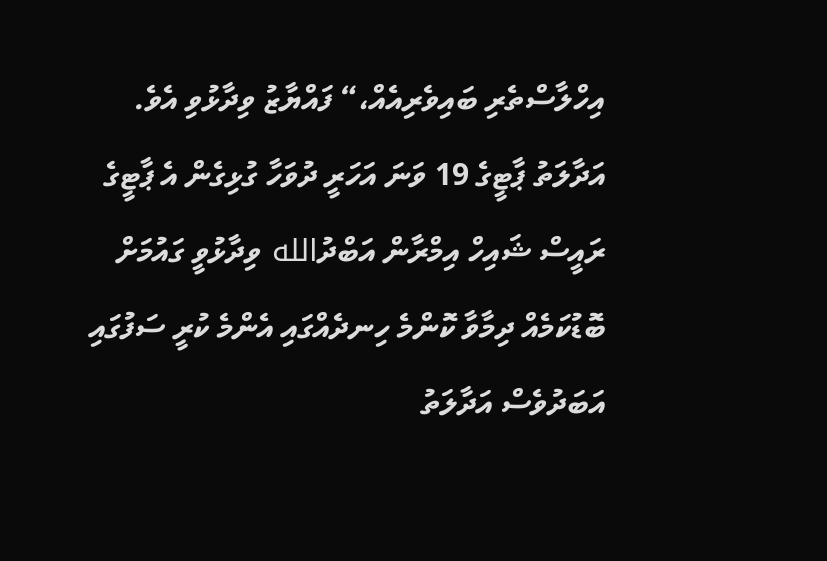އިހްލާސްތެރި ބައިވެރިއެއް،“ ފައްޔާޒު ވިދާޅުވި އެވެ.
އަދާލަތު ޕާޓީގެ 19 ވަނަ އަހަރީ ދުވަހާ ގުޅިގެން އެ ޕާޓީގެ ރައީސް ޝައިހް އިމްރާން އަބްދުالله ވިދާޅުވީ ގައުމަށް ބޮޑުކަމެއް ދިމާވާ ކޮންމެ ހިނދެއްގައި އެންމެ ކުރީ ސަފުގައި އަބަދުވެސް އަދާލަތު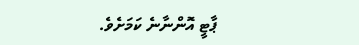ޕާޓީ އޮންނާނެ ކަމަށެވެ.